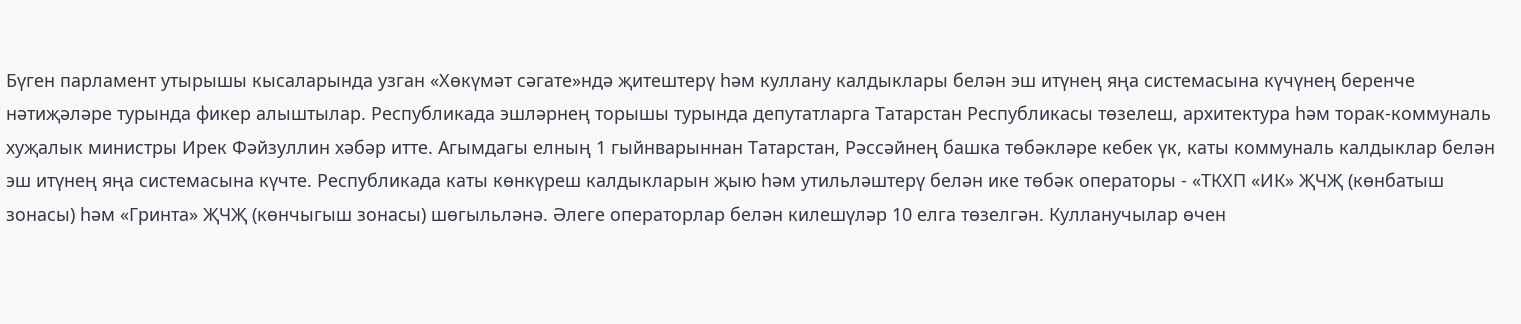Бүген парламент утырышы кысаларында узган «Хөкүмәт сәгате»ндә җитештерү һәм куллану калдыклары белән эш итүнең яңа системасына күчүнең беренче нәтиҗәләре турында фикер алыштылар. Республикада эшләрнең торышы турында депутатларга Татарстан Республикасы төзелеш, архитектура һәм торак-коммуналь хуҗалык министры Ирек Фәйзуллин хәбәр итте. Агымдагы елның 1 гыйнварыннан Татарстан, Рәссәйнең башка төбәкләре кебек үк, каты коммуналь калдыклар белән эш итүнең яңа системасына күчте. Республикада каты көнкүреш калдыкларын җыю һәм утильләштерү белән ике төбәк операторы - «ТКХП «ИК» ҖЧҖ (көнбатыш зонасы) һәм «Гринта» ҖЧҖ (көнчыгыш зонасы) шөгыльләнә. Әлеге операторлар белән килешүләр 10 елга төзелгән. Кулланучылар өчен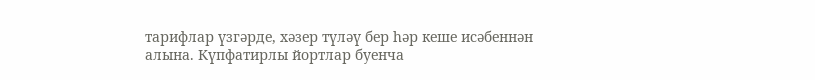тарифлар үзгәрде, хәзер түләү бер һәр кеше исәбеннән алына. Күпфатирлы йортлар буенча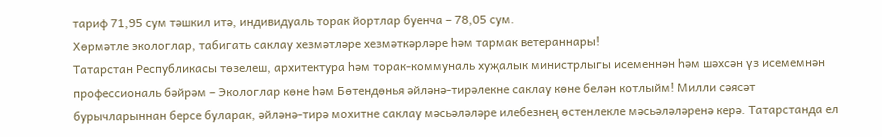тариф 71,95 сум тәшкил итә, индивидуаль торак йортлар буенча – 78,05 сум.
Хөрмәтле экологлар, табигать саклау хезмәтләре хезмәткәрләре һәм тармак ветераннары!
Татарстан Республикасы төзелеш, архитектура һәм торак-коммуналь хуҗалык министрлыгы исеменнән һәм шәхсән үз исемемнән профессиональ бәйрәм – Экологлар көне һәм Бөтендөнья әйләнә-тирәлекне саклау көне белән котлыйм! Милли сәясәт бурычларыннан берсе буларак, әйләнә-тирә мохитне саклау мәсьәләләре илебезнең өстенлекле мәсьәләләренә керә. Татарстанда ел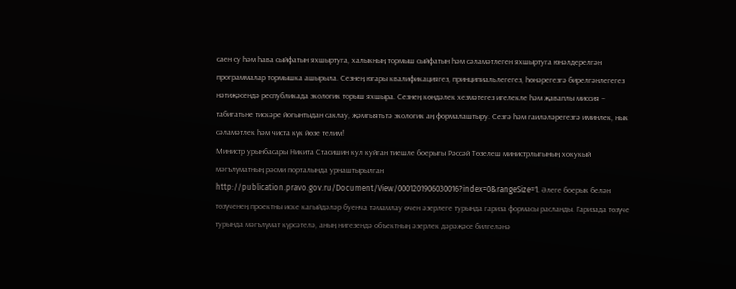саен су һәм һава сыйфатын яхшыртуга, халыкның тормыш сыйфатын һәм сәламәтлеген яхшыртуга юнәлдерелгән программалар тормышка ашырыла. Сезнең югары квалификациягез, принципиальлегегез, һөнәрегезгә бирелгәнлегегез нәтиҗәсендә республикада экологик торыш яхшыра. Сезнең көндәлек хезмәтегез игелекле һәм җаваплы миссия – табигатьне тискәре йогынтыдан саклау, җәмгыятьтә экологик аң формалаштыру. Сезгә һәм гаиләләрегезгә иминлек, нык сәламәтлек һәм чиста күк йөзе телим!
Министр урынбасары Никита Стасишин кул куйган тиешле боерыгы Рәссәй Төзелеш министрлыгының хокукый мәгълүматның рәсми порталында урнаштырылган http://publication.pravo.gov.ru/Document/View/0001201906030016?index=0&rangeSize=1. Әлеге боерык белән төзүченең проектны иске кагыйдәләр буенча тәмамлау өчен әзерлеге турында гариза формасы расланды. Гаризада төзүче турында мәгълүмат күрсәтелә, аның нигезендә объектның әзерлек дәрәҗәсе билгеләнә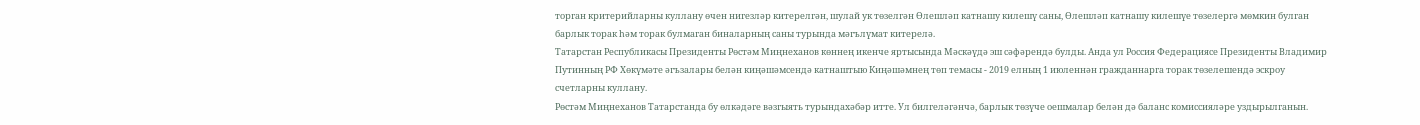торган критерийларны куллану өчен нигезләр китерелгән, шулай ук төзелгән Өлешләп катнашу килешү саны, Өлешләп катнашу килешүе төзелергә мөмкин булган барлык торак һәм торак булмаган биналарның саны турында мәгълүмат китерелә.
Татарстан Республикасы Президенты Рөстәм Миңнеханов көннең икенче яртысында Мәскәүдә эш сәфәрендә булды. Анда ул Россия Федерациясе Президенты Владимир Путинның РФ Хөкүмәте әгъзалары белән киңәшәмсендә катнаштыю Киңәшәмнең төп темасы - 2019 елның 1 июленнән гражданнарга торак төзелешендә эскроу счетларны куллану.
Рөстәм Миңнеханов Татарстанда бу өлкәдәге вәзгыять турындахәбәр итте. Ул билгеләгәнчә, барлык төзүче оешмалар белән дә баланс комиссияләре уздырылганын.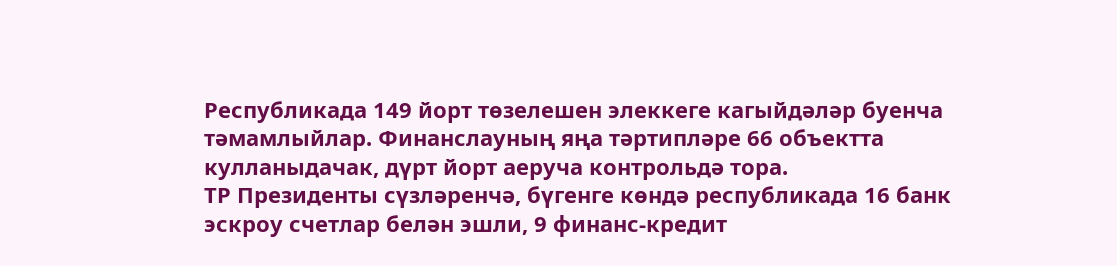Республикада 149 йорт төзелешен элеккеге кагыйдәләр буенча тәмамлыйлар. Финанслауның яңа тәртипләре 66 объектта кулланыдачак, дүрт йорт аеруча контрольдә тора.
ТР Президенты сүзләренчә, бүгенге көндә республикада 16 банк эскроу счетлар белән эшли, 9 финанс-кредит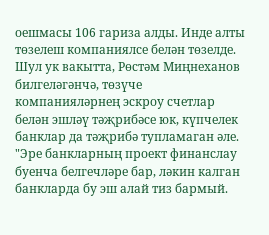оешмасы 106 гариза алды. Инде алты төзелеш компаниялсе белән төзелде.
Шул ук вакытта, Рөстәм Миңнеханов билгеләгәнчә, төзүче компанияләрнең эскроу счетлар белән эшләү тәҗрибәсе юк, күпчелек банклар да тәҗрибә тупламаган әле. "Эре банкларның проект финанслау буенча белгечләре бар, ләкин калган банкларда бу эш алай тиз бармый.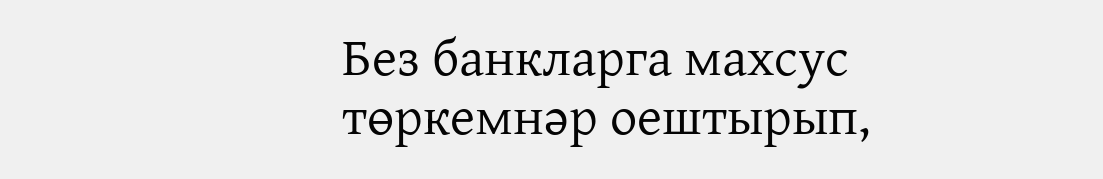Без банкларга махсус төркемнәр оештырып,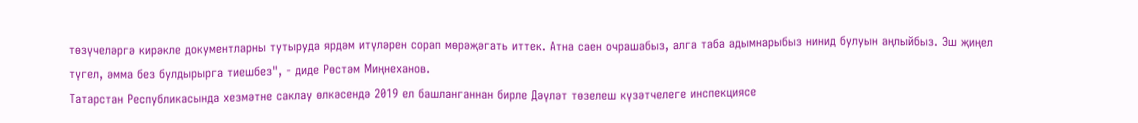төзүчеләргә кирәкле документларны тутыруда ярдәм итүләрен сорап мөрәҗәгать иттек. Атна саен очрашабыз, алга таба адымнарыбыз нинид булуын аңлыйбыз. Эш җиңел түгел, әмма без булдырырга тиешбез", - диде Рөстәм Миңнеханов.
Татарстан Республикасында хезмәтне саклау өлкәсендә 2019 ел башланганнан бирле Дәүләт төзелеш күзәтчелеге инспекциясе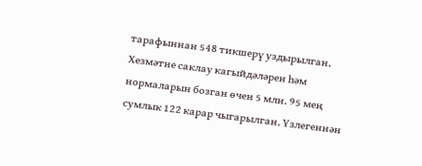тарафыннан 548 тикшерү уздырылган. Хезмәтне саклау кагыйдәләрен һәм нормаларын бозган өчен 5 млн. 95 мең сумлык 122 карар чыгарылган. Үзлегеннән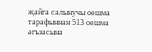җайга салынучы оешма тарафыннан 513 оешма әгъзасына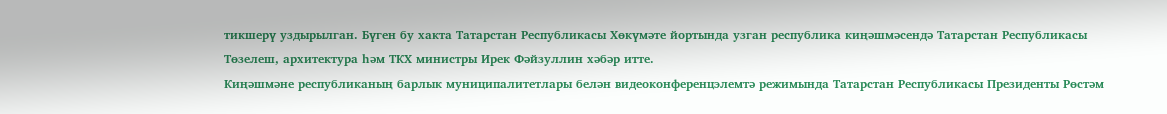тикшерү уздырылган. Бүген бу хакта Татарстан Республикасы Хөкүмәте йортында узган республика киңәшмәсендә Татарстан Республикасы Төзелеш, архитектура һәм ТКХ министры Ирек Фәйзуллин хәбәр итте.
Киңәшмәне республиканың барлык муниципалитетлары белән видеоконференцэлемтә режимында Татарстан Республикасы Президенты Рөстәм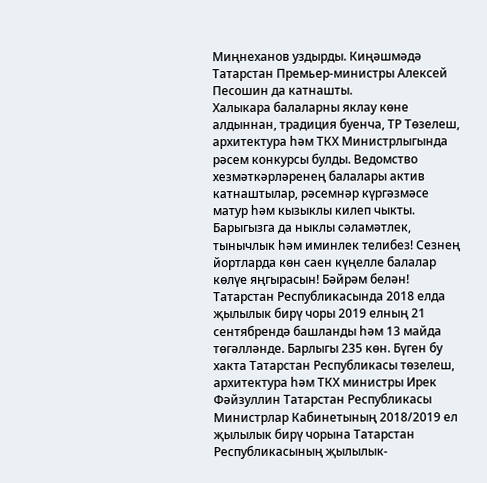Миңнеханов уздырды. Киңәшмәдә Татарстан Премьер-министры Алексей Песошин да катнашты.
Халыкара балаларны яклау көне алдыннан, традиция буенча, ТР Төзелеш, архитектура һәм ТКХ Министрлыгында рәсем конкурсы булды. Ведомство хезмәткәрләренең балалары актив катнаштылар, рәсемнәр күргәзмәсе матур һәм кызыклы килеп чыкты. Барыгызга да ныклы сәламәтлек, тынычлык һәм иминлек телибез! Сезнең йортларда көн саен күңелле балалар көлүе яңгырасын! Бәйрәм белән!
Татарстан Республикасында 2018 елда җылылык бирү чоры 2019 елның 21 сентябрендә башланды һәм 13 майда төгәлләнде. Барлыгы 235 көн. Бүген бу хакта Татарстан Республикасы төзелеш, архитектура һәм ТКХ министры Ирек Фәйзуллин Татарстан Республикасы Министрлар Кабинетының 2018/2019 ел җылылык бирү чорына Татарстан Республикасының җылылык-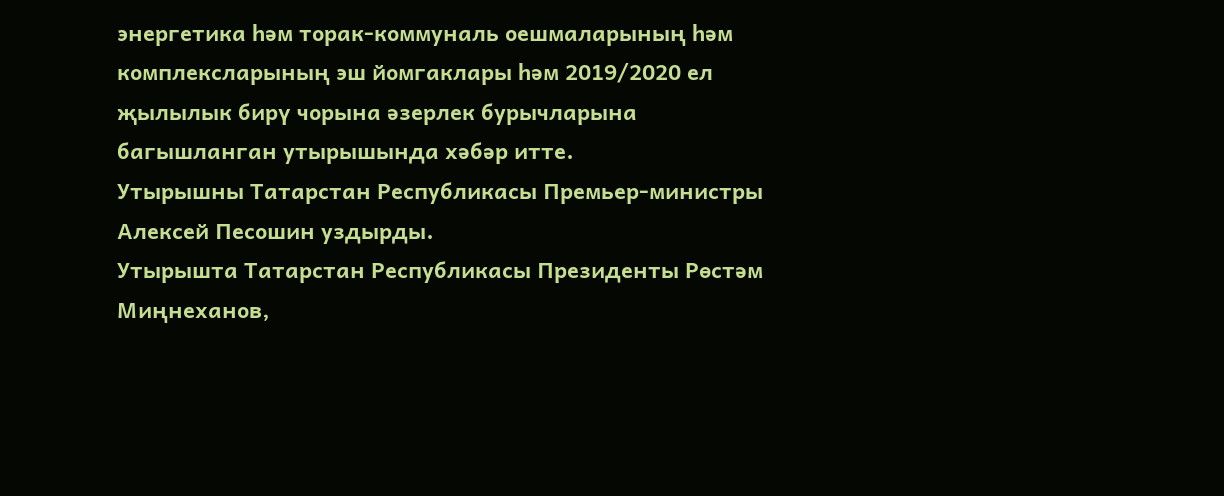энергетика һәм торак-коммуналь оешмаларының һәм комплексларының эш йомгаклары һәм 2019/2020 ел җылылык бирү чорына әзерлек бурычларына багышланган утырышында хәбәр итте.
Утырышны Татарстан Республикасы Премьер-министры Алексей Песошин уздырды.
Утырышта Татарстан Республикасы Президенты Рөстәм Миңнеханов,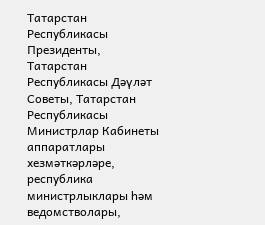Татарстан Республикасы Президенты, Татарстан Республикасы Дәүләт Советы, Татарстан Республикасы Министрлар Кабинеты аппаратлары хезмәткәрләре, республика министрлыклары һәм ведомстволары,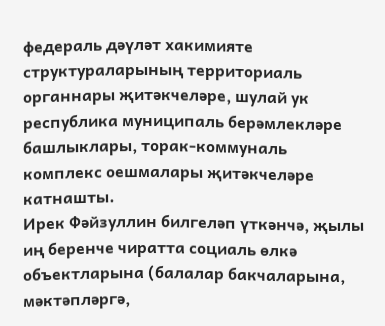федераль дәүләт хакимияте структураларының территориаль органнары җитәкчеләре, шулай ук республика муниципаль берәмлекләре башлыклары, торак-коммуналь комплекс оешмалары җитәкчеләре катнашты.
Ирек Фәйзуллин билгеләп үткәнчә, җылы иң беренче чиратта социаль өлкә объектларына (балалар бакчаларына, мәктәпләргә,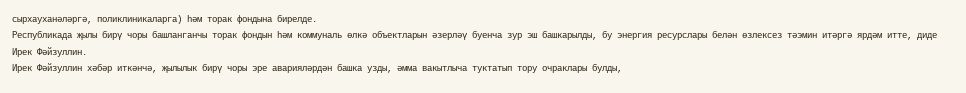сырхауханәләргә, поликлиникаларга) һәм торак фондына бирелде.
Республикада җылы бирү чоры башланганчы торак фондын һәм коммуналь өлкә объектларын әзерләү буенча зур эш башкарылды, бу энергия ресурслары белән өзлексез тәэмин итәргә ярдәм итте, диде Ирек Фәйзуллин.
Ирек Фәйзуллин хәбәр иткәнчә, җылылык бирү чоры эре аварияләрдән башка узды, әмма вакытлыча туктатып тору очраклары булды,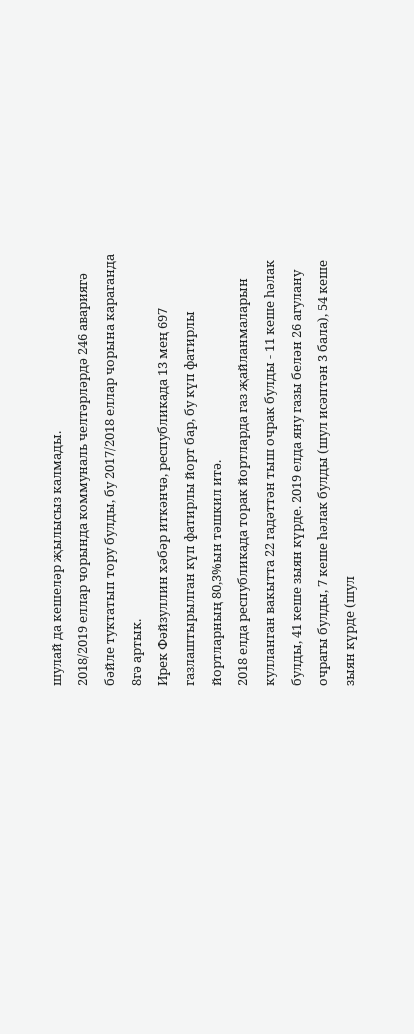шулай да кешеләр җылысыз калмады.
2018/2019 еллар чорында коммуналь челтәрләрдә 246 авариягә бәйле туктатып тору булды, бу 2017/2018 еллар чорына караганда 8гә артык.
Ирек Фәйзуллин хәбәр иткәнчә, республикада 13 мең 697 газлаштырылган күп фатирлы йорт бар, бу күп фатирлы йортларның 80,3%ын тәшкил итә.
2018 елда республикада торак йортларда газ җайланмаларын кулланган вакытта 22 гадәттән тыш очрак булды - 11 кеше һәлак булды, 41 кеше зыян күрде. 2019 елда яну газы белән 26 агулану очрагы булды, 7 кеше һәлак булды (шул исәптән 3 бала), 54 кеше зыян күрде (шул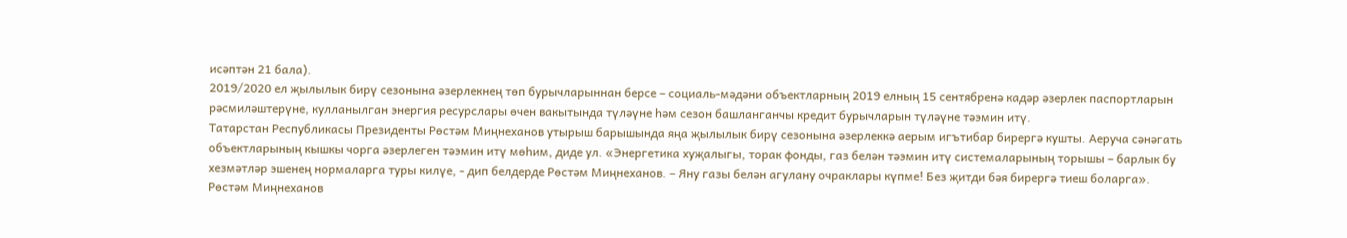исәптән 21 бала).
2019/2020 ел җылылык бирү сезонына әзерлекнең төп бурычларыннан берсе – социаль-мәдәни объектларның 2019 елның 15 сентябренә кадәр әзерлек паспортларын рәсмиләштерүне, кулланылган энергия ресурслары өчен вакытында түләүне һәм сезон башланганчы кредит бурычларын түләүне тәэмин итү.
Татарстан Республикасы Президенты Рөстәм Миңнеханов утырыш барышында яңа җылылык бирү сезонына әзерлеккә аерым игътибар бирергә кушты. Аеруча сәнәгать объектларының кышкы чорга әзерлеген тәэмин итү мөһим, диде ул. «Энергетика хуҗалыгы, торак фонды, газ белән тәэмин итү системаларының торышы – барлык бу хезмәтләр эшенең нормаларга туры килүе, - дип белдерде Рөстәм Миңнеханов. – Яну газы белән агулану очраклары күпме! Без җитди бәя бирергә тиеш боларга».
Рөстәм Миңнеханов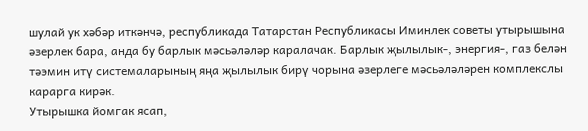шулай ук хәбәр иткәнчә, республикада Татарстан Республикасы Иминлек советы утырышына әзерлек бара, анда бу барлык мәсьәләләр каралачак. Барлык җылылык-, энергия-, газ белән тәэмин итү системаларының яңа җылылык бирү чорына әзерлеге мәсьәләләрен комплекслы карарга кирәк.
Утырышка йомгак ясап,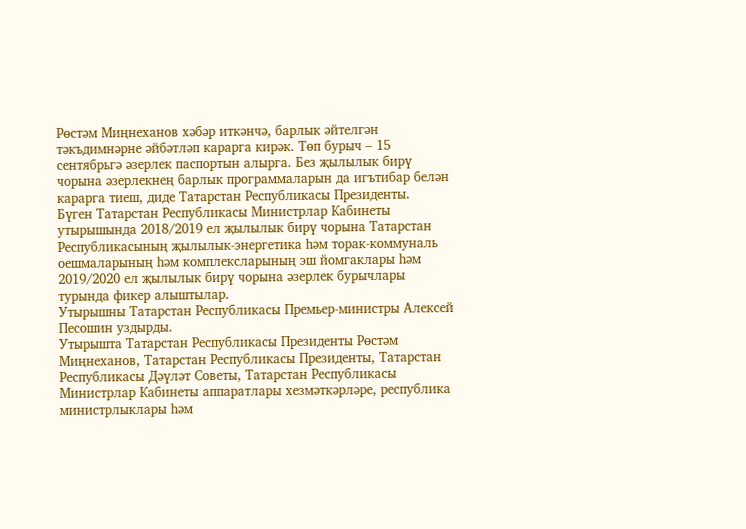Рөстәм Миңнеханов хәбәр иткәнчә, барлык әйтелгән тәкъдимнәрне әйбәтләп карарга кирәк. Төп бурыч – 15 сентябрьгә әзерлек паспортын алырга. Без җылылык бирү чорына әзерлекнең барлык программаларын да игътибар белән карарга тиеш, диде Татарстан Республикасы Президенты.
Бүген Татарстан Республикасы Министрлар Кабинеты утырышында 2018/2019 ел җылылык бирү чорына Татарстан Республикасының җылылык-энергетика һәм торак-коммуналь оешмаларының һәм комплексларының эш йомгаклары һәм 2019/2020 ел җылылык бирү чорына әзерлек бурычлары турында фикер алыштылар.
Утырышны Татарстан Республикасы Премьер-министры Алексей Песошин уздырды.
Утырышта Татарстан Республикасы Президенты Рөстәм Миңнеханов, Татарстан Республикасы Президенты, Татарстан Республикасы Дәүләт Советы, Татарстан Республикасы Министрлар Кабинеты аппаратлары хезмәткәрләре, республика министрлыклары һәм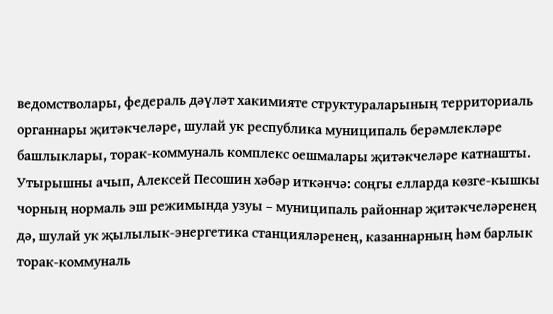ведомстволары, федераль дәүләт хакимияте структураларының территориаль органнары җитәкчеләре, шулай ук республика муниципаль берәмлекләре башлыклары, торак-коммуналь комплекс оешмалары җитәкчеләре катнашты.
Утырышны ачып, Алексей Песошин хәбәр иткәнчә: соңгы елларда көзге-кышкы чорның нормаль эш режимында узуы – муниципаль районнар җитәкчеләренең дә, шулай ук җылылык-энергетика станцияләренең, казаннарның һәм барлык торак-коммуналь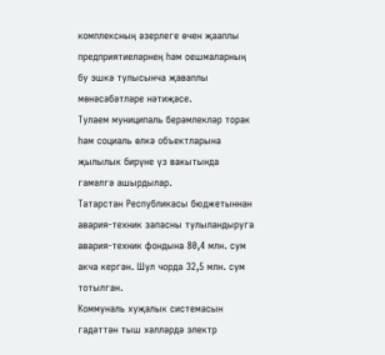комплексның әзерлеге өчен җааплы предприятиеләрнең һәм оешмаларның бу эшкә тулысынча җаваплы мөнәсәбәтләре нәтиҗәсе.
Тулаем муниципаль берәмлекләр торак һәм социаль өлкә объектларына җылылык бирүне үз вакытында гамәлгә ашырдылар.
Татарстан Республикасы бюджетыннан авария-техник запасны тулыландыруга авария-техник фондына 80,4 млн. сум акча кергән. Шул чорда 32,5 млн. сум тотылган.
Коммуналь хуҗалык системасын гадәттән тыш хәлләрдә электр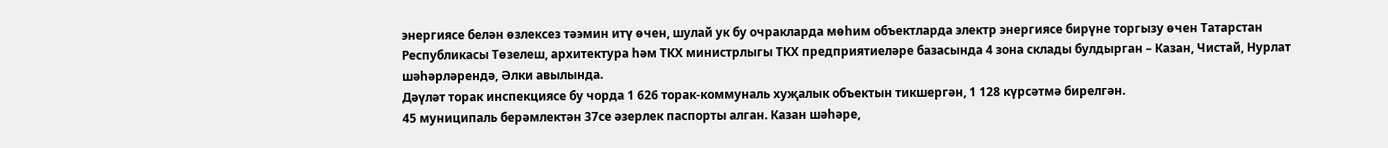энергиясе белән өзлексез тәэмин итү өчен, шулай ук бу очракларда мөһим объектларда электр энергиясе бирүне торгызу өчен Татарстан Республикасы Төзелеш, архитектура һәм ТКХ министрлыгы ТКХ предприятиеләре базасында 4 зона склады булдырган – Казан, Чистай, Нурлат шәһәрләрендә, Әлки авылында.
Дәүләт торак инспекциясе бу чорда 1 626 торак-коммуналь хуҗалык объектын тикшергән, 1 128 күрсәтмә бирелгән.
45 муниципаль берәмлектән 37се әзерлек паспорты алган. Казан шәһәре,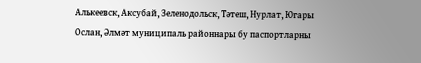Алькеевск, Аксубай, Зеленодольск, Тәтеш, Нурлат, Югары Ослан, Әлмәт муниципаль районнары бу паспортларны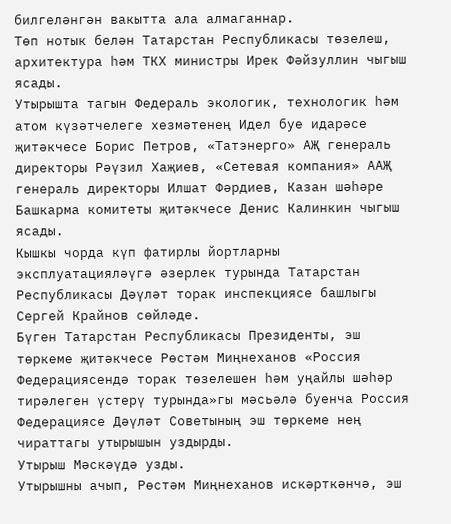билгеләнгән вакытта ала алмаганнар.
Төп нотык белән Татарстан Республикасы төзелеш, архитектура һәм ТКХ министры Ирек Фәйзуллин чыгыш ясады.
Утырышта тагын Федераль экологик, технологик һәм атом күзәтчелеге хезмәтенең Идел буе идарәсе җитәкчесе Борис Петров, «Татэнерго» АҖ генераль директоры Рәүзил Хаҗиев, «Сетевая компания» ААҖ генераль директоры Илшат Фәрдиев, Казан шәһәре Башкарма комитеты җитәкчесе Денис Калинкин чыгыш ясады.
Кышкы чорда күп фатирлы йортларны эксплуатацияләүгә әзерлек турында Татарстан Республикасы Дәүләт торак инспекциясе башлыгы Сергей Крайнов сөйләде.
Бүген Татарстан Республикасы Президенты, эш төркеме җитәкчесе Рөстәм Миңнеханов «Россия Федерациясендә торак төзелешен һәм уңайлы шәһәр тирәлеген үстерү турында»гы мәсьәлә буенча Россия Федерациясе Дәүләт Советының эш төркеме нең чираттагы утырышын уздырды.
Утырыш Мәскәүдә узды.
Утырышны ачып, Рөстәм Миңнеханов искәрткәнчә, эш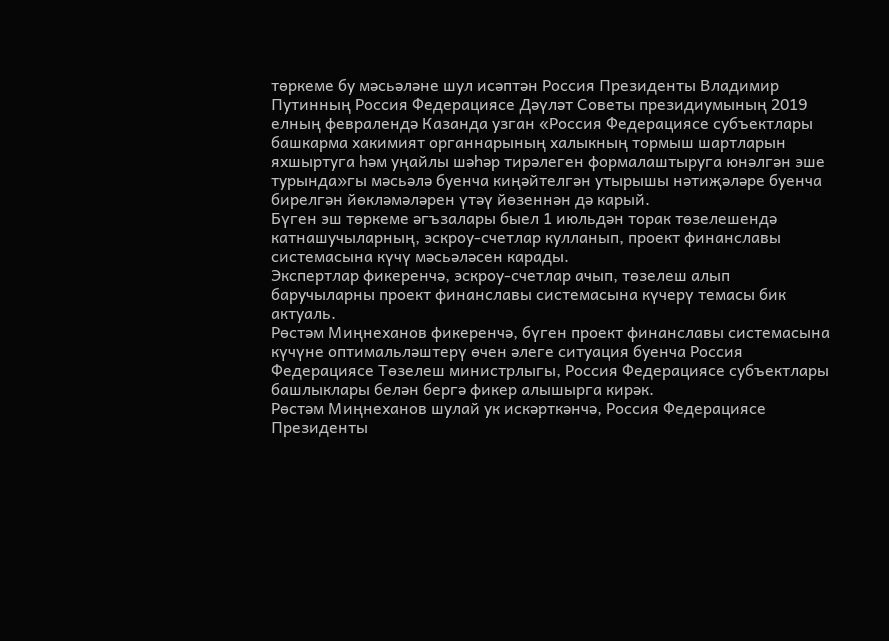төркеме бу мәсьәләне шул исәптән Россия Президенты Владимир Путинның Россия Федерациясе Дәүләт Советы президиумының 2019 елның февралендә Казанда узган «Россия Федерациясе субъектлары башкарма хакимият органнарының халыкның тормыш шартларын яхшыртуга һәм уңайлы шәһәр тирәлеген формалаштыруга юнәлгән эше турында»гы мәсьәлә буенча киңәйтелгән утырышы нәтиҗәләре буенча бирелгән йөкләмәләрен үтәү йөзеннән дә карый.
Бүген эш төркеме әгъзалары быел 1 июльдән торак төзелешендә катнашучыларның, эскроу-счетлар кулланып, проект финанславы системасына күчү мәсьәләсен карады.
Экспертлар фикеренчә, эскроу-счетлар ачып, төзелеш алып баручыларны проект финанславы системасына күчерү темасы бик актуаль.
Рөстәм Миңнеханов фикеренчә, бүген проект финанславы системасына күчүне оптимальләштерү өчен әлеге ситуация буенча Россия Федерациясе Төзелеш министрлыгы, Россия Федерациясе субъектлары башлыклары белән бергә фикер алышырга кирәк.
Рөстәм Миңнеханов шулай ук искәрткәнчә, Россия Федерациясе Президенты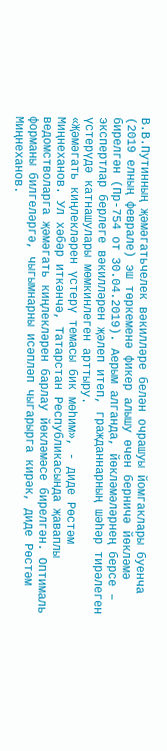В.В.Путинның җәмәгатьчелек вәкилләре белән очрашуы йомгаклары буенча (2019 елның феврале) эш төркеменә фикер алышу өчен берничә йөкләмә бирелгән (Пр-754 от 30.04.2019). Аерым алганда, йөкләмәләрнең берсе – экспертлар берлеге вәкилләрен җәлеп итеп, гражданнарның шәһәр тирәлеген үстерүдә катнашулары мөмкинлеген арттыру.
«Җәмәгать киңлекләрен үстерү темасы бик мөһим», - диде Рөстәм Миңнеханов. Ул хәбәр иткәнчә, Татарстан Республикасында җаваплы ведомстволарга җәмәгать киңлекләрен барлау йөкләмәсе бирелгән. Оптималь форманы билгеләргә, чыгымнарны исәпләп чыгарырга кирәк, диде Рөстәм Миңнеханов.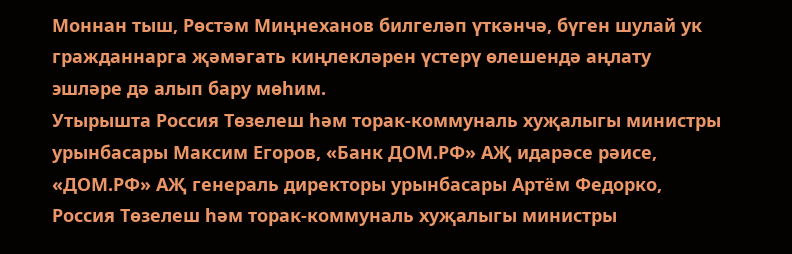Моннан тыш, Рөстәм Миңнеханов билгеләп үткәнчә, бүген шулай ук гражданнарга җәмәгать киңлекләрен үстерү өлешендә аңлату эшләре дә алып бару мөһим.
Утырышта Россия Төзелеш һәм торак-коммуналь хуҗалыгы министры урынбасары Максим Егоров, «Банк ДОМ.РФ» АҖ идарәсе рәисе, «ДОМ.РФ» АҖ генераль директоры урынбасары Артём Федорко, Россия Төзелеш һәм торак-коммуналь хуҗалыгы министры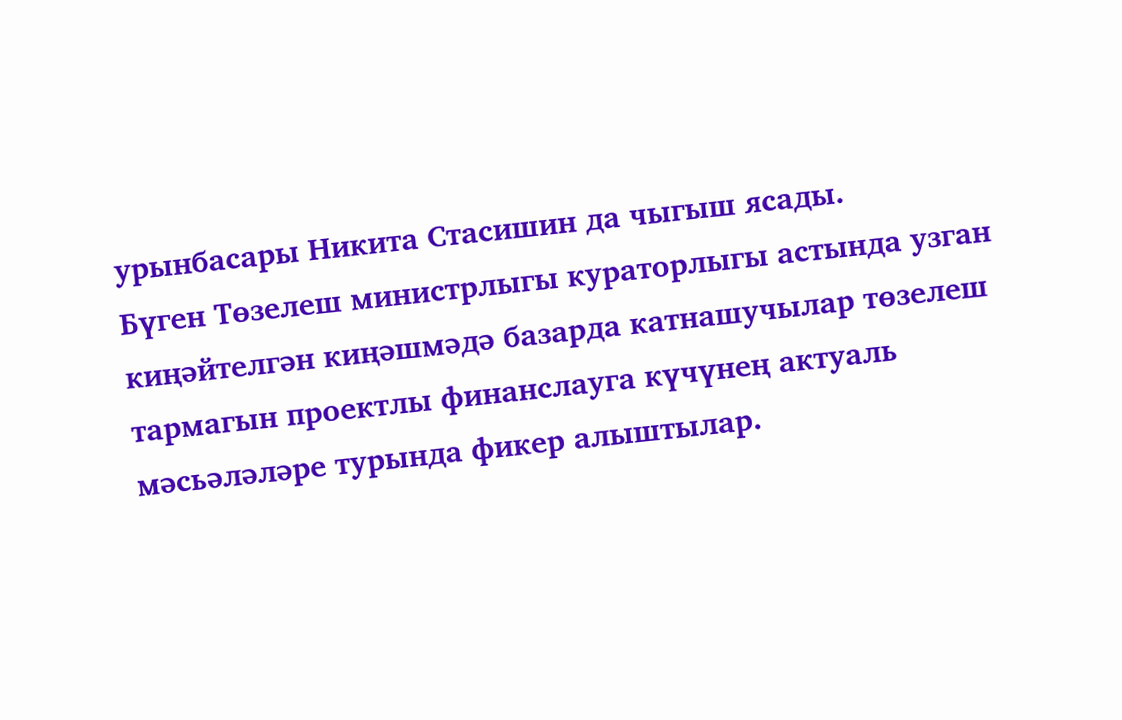урынбасары Никита Стасишин да чыгыш ясады.
Бүген Төзелеш министрлыгы кураторлыгы астында узган киңәйтелгән киңәшмәдә базарда катнашучылар төзелеш тармагын проектлы финанслауга күчүнең актуаль мәсьәләләре турында фикер алыштылар.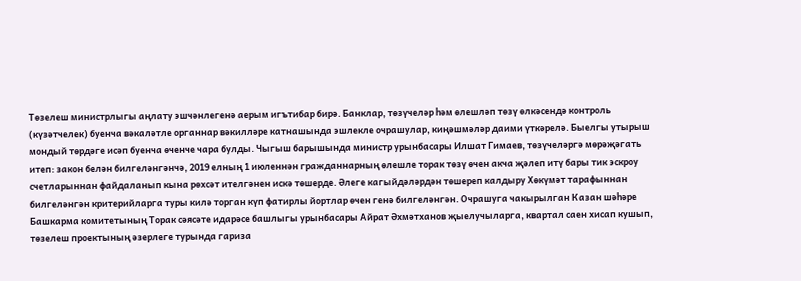Төзелеш министрлыгы аңлату эшчәнлегенә аерым игътибар бирә. Банклар, төзүчеләр һәм өлешләп төзү өлкәсендә контроль (күзәтчелек) буенча вәкаләтле органнар вәкилләре катнашында эшлекле очрашулар, киңәшмәләр даими үткәрелә. Быелгы утырыш мондый төрдәге исәп буенча өченче чара булды. Чыгыш барышында министр урынбасары Илшат Гимаев, төзүчеләргә мөрәҗәгать итеп: закон белән билгеләнгәнчә, 2019 елның 1 июленнән гражданнарның өлешле торак төзү өчен акча җәлеп итү бары тик эскроу счетларыннан файдаланып кына рөхсәт ителгәнен искә төшерде. Әлеге кагыйдәләрдән төшереп калдыру Хөкүмәт тарафыннан билгеләнгән критерийларга туры килә торган күп фатирлы йортлар өчен генә билгеләнгән. Очрашуга чакырылган Казан шәһәре Башкарма комитетының Торак сәясәте идарәсе башлыгы урынбасары Айрат Әхмәтханов җыелучыларга, квартал саен хисап кушып, төзелеш проектының әзерлеге турында гариза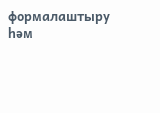формалаштыру һәм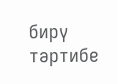бирү тәртибе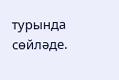турында сөйләде.